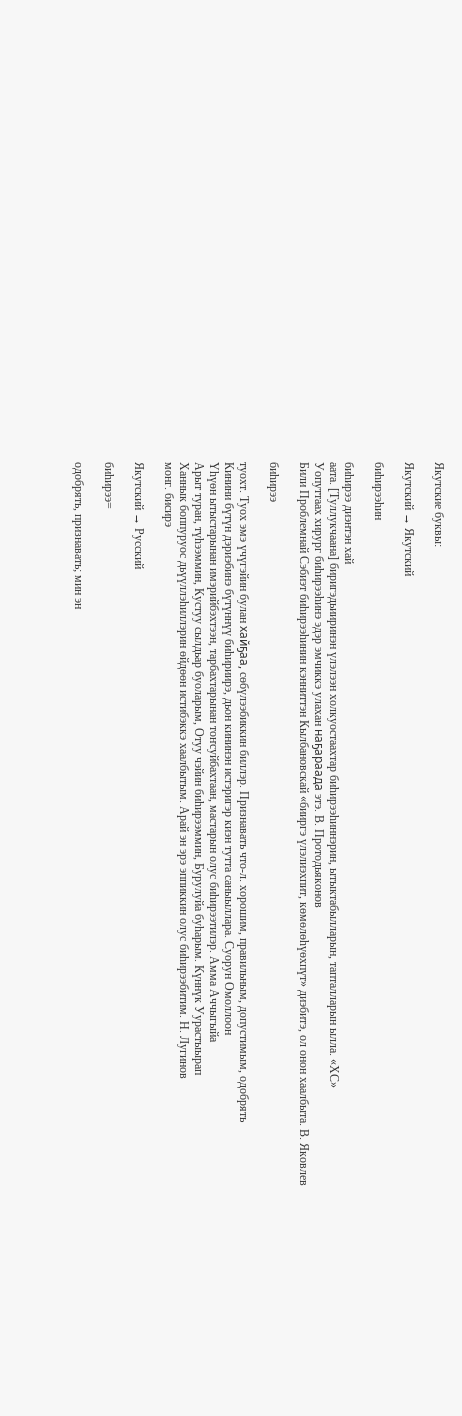Якутские буквы:

Якутский → Якутский

биһирээһин

биһирээ диэнтэн хай
аата. [Туллукчаана] биригэдьииринэн үлэлээн холкуостаахтар биһирээһиннэрин, ытыктабылларын, тапталларын ылла. «ХС»
Уопуттаах хирург биһирээһинэ эдэр эмчиккэ улахан наҕараада этэ. В. Протодьяконов
Били Проблемнай Сэбиэт биһирээһинин кэнниттэн Кылбановскай «бииргэ үлэлиэхпит, көмөлөһүөхпүт» диэбитэ, ол онон хаалбыта. В. Яковлев

биһирээ

туохт. Туох эмэ үчүгэйин булан хайҕаа, сөбүлээбиккин биллэр. Признавать что-л. хорошим, правильным, допустимым, одобрять
Кинини бүтүн дэриэбинэ бүтүннүү биһириирэ, дьон кининэн истэригэр киэн тутта саныыллара. Суорун Омоллоон
Үһүөн ытыстарынан имэрийбэхтээн, тарбахтарынан тоҥсуйбахтаан, мастарын олус биһирээтилэр. Амма Аччыгыйа
Арыт туран, түһээммин, Кустуу сылдьар буоларым, Отуу чэйин биһирээммин, Бурулуйа буһарым. Күннүк Уурастыырап
Ханнык боппуруос дьүүллэһиллэрин өйдөөн истибэккэ хаалбытым. Арай эн эрэ эппиккин олус биһирээбитим. Н. Лугинов
монг. бисирэ

Якутский → Русский

биһирээ=

одобрять, признавать; мин эн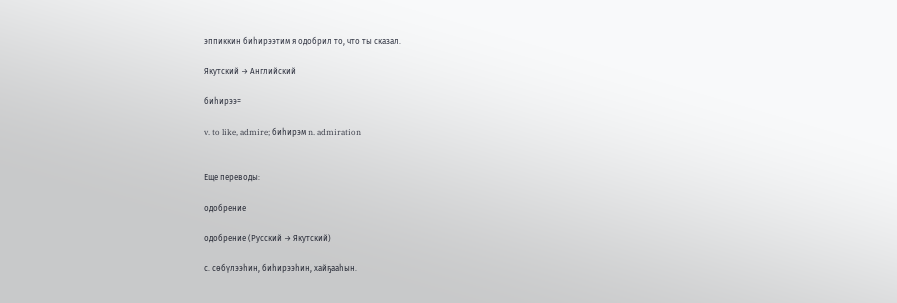эппиккин биһирээтим я одобрил то, что ты сказал.

Якутский → Английский

биһирээ=

v. to like, admire; биһирэм n. admiration


Еще переводы:

одобрение

одобрение (Русский → Якутский)

с. сөбүлээһин, биһирээһин, хайҕааһын.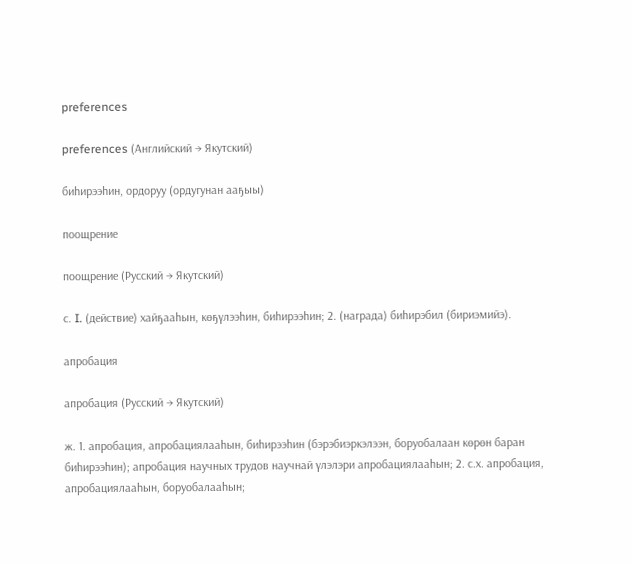preferences

preferences (Английский → Якутский)

биһирээһин, ордоруу (ордугунан ааҕыы)

поощрение

поощрение (Русский → Якутский)

с. I. (действие) хайҕааһын, көҕүлээһин, биһирээһин; 2. (награда) биһирэбил (бириэмийэ).

апробация

апробация (Русский → Якутский)

ж. 1. апробация, апробациялааһын, биһирээһин (бэрэбиэркэлээн, боруобалаан көрөн баран биһирээһин); апробация научных трудов научнай үлэлэри апробациялааһын; 2. с.х. апробация, апробациялааһын, боруобалааһын;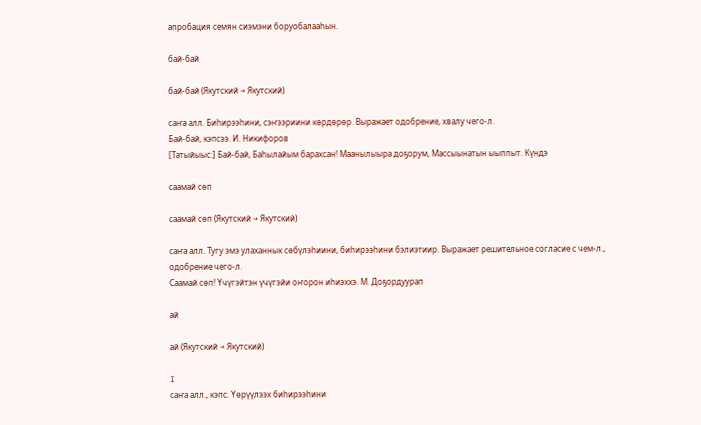апробация семян сиэмэни боруобалааһын.

бай-бай

бай-бай (Якутский → Якутский)

саҥа алл. Биһирээһини, сэҥээриини көрдөрөр. Выражает одобрение, хвалу чего-л.
Бай-бай, кэпсээ. И. Никифоров
[Татыйыыс:] Бай-бай, Баһылайым барахсан! Маанылыыра доҕорум, Массыынатын ыыппыт. Күндэ

саамай сөп

саамай сөп (Якутский → Якутский)

саҥа алл. Тугу эмэ улаханнык сөбүлэһиини, биһирээһини бэлиэтиир. Выражает решительное согласие с чем-л., одобрение чего-л.
Саамай сөп! Үчүгэйтэн үчүгэйи оҥорон иһиэххэ. М. Доҕордуурап

ай

ай (Якутский → Якутский)

I
саҥа алл., кэпс. Үөрүүлээх биһирээһини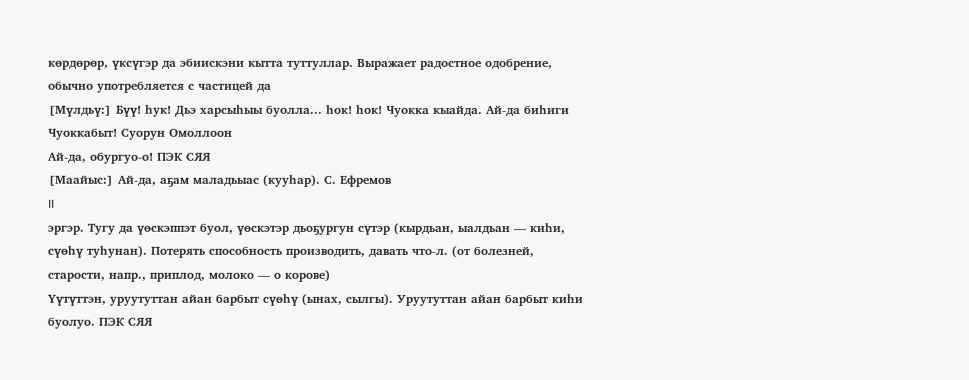көрдөрөр, үксүгэр да эбиискэни кытта туттуллар. Выражает радостное одобрение, обычно употребляется с частицей да
[Мүлдьү:] Бүү! һук! Дьэ харсыһыы буолла... һок! һок! Чуокка кыайда. Ай-да биһиги Чуоккабыт! Суорун Омоллоон
Ай-да, обургуо-о! ПЭК СЯЯ
[Маайыс:] Ай-да, аҕам маладьыас (кууһар). С. Ефремов
II
эргэр. Тугу да үөскэппэт буол, үөскэтэр дьоҕургун сүтэр (кырдьан, ыалдьан — киһи, сүөһү туһунан). Потерять способность производить, давать что-л. (от болезней, старости, напр., приплод, молоко — о корове)
Үүтүттэн, уруутуттан айан барбыт сүөһү (ынах, сылгы). Уруутуттан айан барбыт киһи буолуо. ПЭК СЯЯ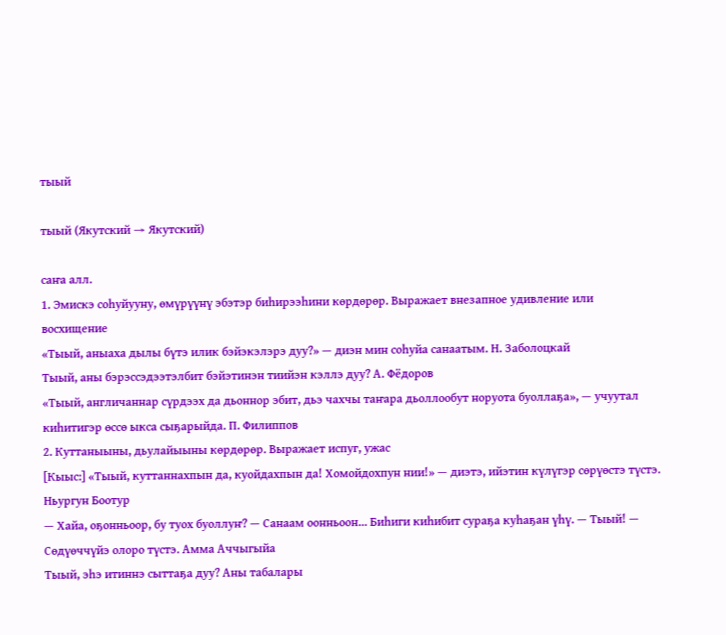тыый

тыый (Якутский → Якутский)

саҥа алл.
1. Эмискэ соһуйууну, өмүрүүнү эбэтэр биһирээһини көрдөрөр. Выражает внезапное удивление или восхищение
«Тыый, аныаха дылы бүтэ илик бэйэкэлэрэ дуу?» — диэн мин соһуйа санаатым. Н. Заболоцкай
Тыый, аны бэрэссэдээтэлбит бэйэтинэн тиийэн кэллэ дуу? А. Фёдоров
«Тыый, англичаннар сүрдээх да дьоннор эбит, дьэ чахчы таҥара дьоллообут норуота буоллаҕа», — учуутал киһитигэр өссө ыкса сыҕарыйда. П. Филиппов
2. Куттаныыны, дьулайыыны көрдөрөр. Выражает испуг, ужас
[Кыыс:] «Тыый, куттаннахпын да, куойдахпын да! Хомойдохпун нии!» — диэтэ, ийэтин күлүгэр сөрүөстэ түстэ. Ньургун Боотур
— Хайа, оҕонньоор, бу туох буоллуҥ? — Санаам оонньоон... Биһиги киһибит сураҕа куһаҕан үһү. — Тыый! — Сөдүөччүйэ олоро түстэ. Амма Аччыгыйа
Тыый, эһэ итиннэ сыттаҕа дуу? Аны табалары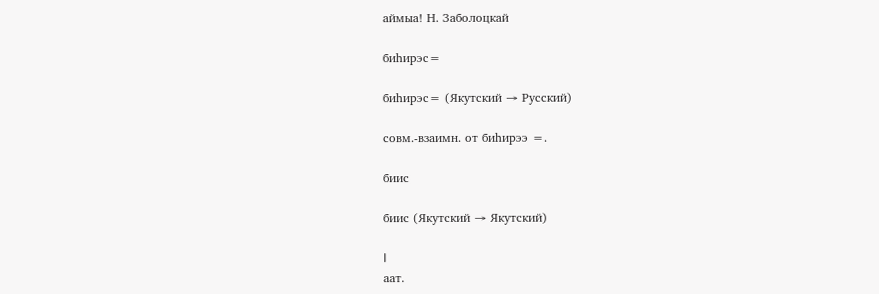аймыа! Н. Заболоцкай

биһирэс=

биһирэс= (Якутский → Русский)

совм.-взаимн. от биһирээ =.

биис

биис (Якутский → Якутский)

I
аат.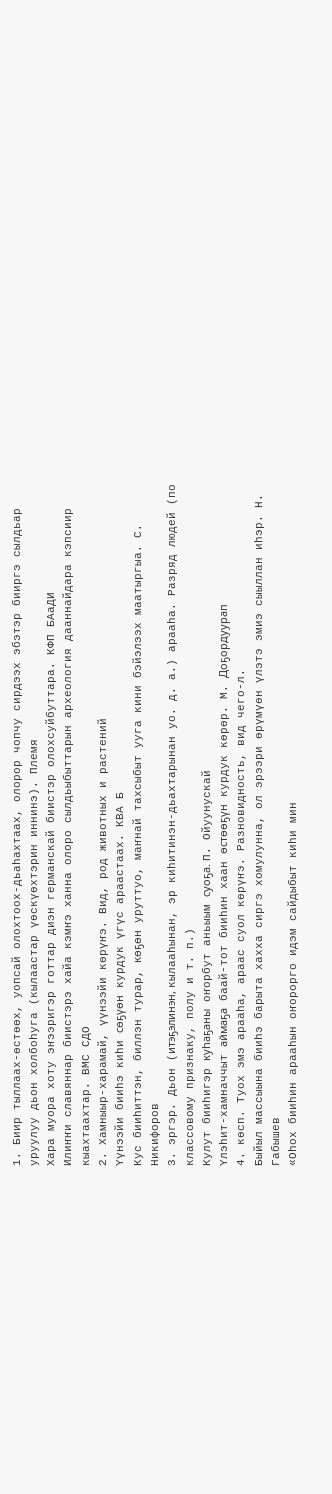1. Биир тыллаах-өстөөх, уопсай олохтоох-дьаһахтаах, олорор чопчу сирдээх эбэтэр бииргэ сылдьар уруулуу дьон холбоһуга (кылаастар үөскүөхтэрин иннинэ). Племя
Хара муора хоту эҥээригэр готтар диэн германскай биистэр олохсуйбуттара. КФП БАаДИ
Илиҥҥи славяннар биистэрэ хайа кэмҥэ ханна олоро сылдьыбыттарын археология дааннайдара кэпсиир кыахтаахтар. ВМС СДО
2. Хамныыр-харамай, үүнээйи көрүҥэ. Вид, род животных и растений
Үүнээйи бииһэ киһи сөҕүөн курдук үгүс араастаах. КВА Б
Кус бииһиттэн, биллэн турар, көҕөн уруттуо, маҥнай тахсыбыт ууга кини бэйэлээх маатыргыа. С. Никифоров
3. эргэр. Дьон (итэҕэлинэн, кылааһынан, эр киһитинэн-дьахтарынан уо. д. а.) арааһа. Разряд людей (по классовому признаку, полу и т. п.)
Кулут бииһигэр куһаҕаны оҥорбут аньыым суоҕа. П. Ойуунускай
Үлэһит-хамначчыт аймаҕа баай-тот бииһин хаан өстөөҕүн курдук көрөр. М. Доҕордуурап
4. көсп. Туох эмэ арааһа, араас суол көрүҥэ. Разновидность, вид чего-л.
Быйыл массыына бииһэ барыта хахха сиргэ хомулунна, ол эрээри өрүмүөн үлэтэ эмиэ сыыллан иһэр. Н. Габышев
«Оһох бииһин арааһын оҥорорго идэм сайдыбыт киһи мин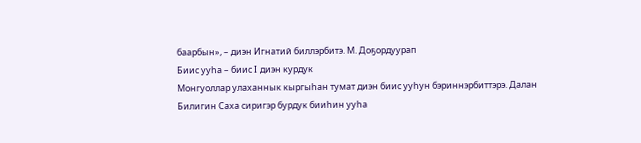баарбын», – диэн Игнатий биллэрбитэ. М. Доҕордуурап
Биис ууһа – биис I диэн курдук
Монгуоллар улаханнык кыргыһан тумат диэн биис ууһун бэриннэрбиттэрэ. Далан
Билигин Саха сиригэр бурдук бииһин ууһа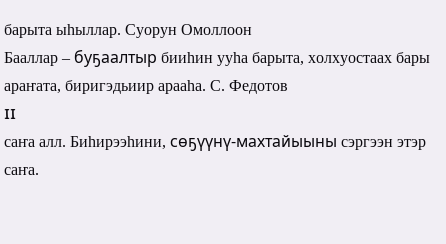барыта ыһыллар. Суорун Омоллоон
Бааллар – буҕаалтыр бииһин ууһа барыта, холхуостаах бары араҥата, биригэдьиир арааһа. С. Федотов
II
саҥа алл. Биһирээһини, сөҕүүнү-махтайыыны сэргээн этэр саҥа.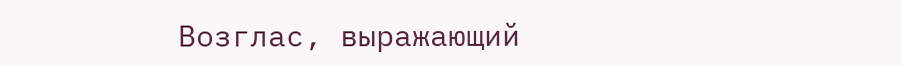Возглас, выражающий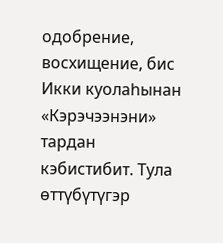одобрение, восхищение, бис
Икки куолаһынан «Кэрэчээнэни» тардан кэбистибит. Тула өттүбүтүгэр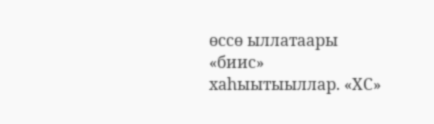өссө ыллатаары «биис» хаһыытыыллар. «ХС»